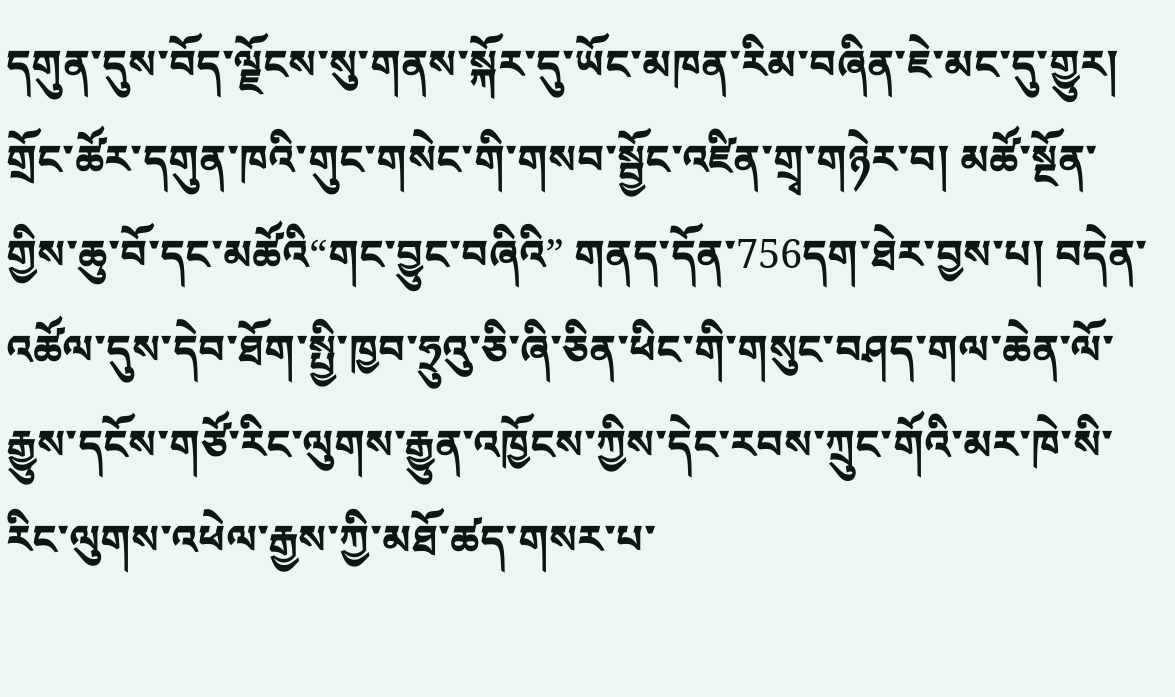དགུན་དུས་བོད་ལྗོངས་སུ་གནས་སྐོར་དུ་ཡོང་མཁན་རིམ་བཞིན་ཇེ་མང་དུ་གྱུར། གྲོང་ཚོར་དགུན་ཁའི་གུང་གསེང་གི་གསབ་སྦྱོང་འཛིན་གྲྭ་གཉེར་བ། མཚོ་སྔོན་གྱིས་ཆུ་བོ་དང་མཚོའི“གང་བྱུང་བཞིའི” གནད་དོན་756དག་ཐེར་བྱས་པ། བདེན་འཚོལ་དུས་དེབ་ཐོག་སྤྱི་ཁྱབ་ཧྲུའུ་ཅི་ཞི་ཅིན་ཕིང་གི་གསུང་བཤད་གལ་ཆེན་ལོ་རྒྱུས་དངོས་གཙོ་རིང་ལུགས་རྒྱུན་འཁྱོངས་ཀྱིས་དེང་རབས་ཀྲུང་གོའི་མར་ཁེ་སི་རིང་ལུགས་འཕེལ་རྒྱས་ཀྱི་མཐོ་ཚད་གསར་པ་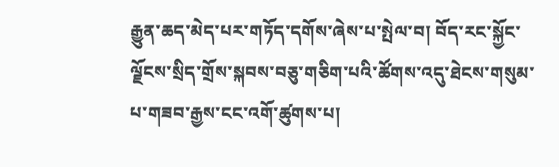རྒྱུན་ཆད་མེད་པར་གཏོད་དགོས་ཞེས་པ་སྤེལ་བ། བོད་རང་སྐྱོང་ལྗོངས་སྲིད་གྲོས་སྐབས་བཅུ་གཅིག་པའི་ཚོགས་འདུ་ཐེངས་གསུམ་པ་གཟབ་རྒྱས་ངང་འགོ་ཚུགས་པ།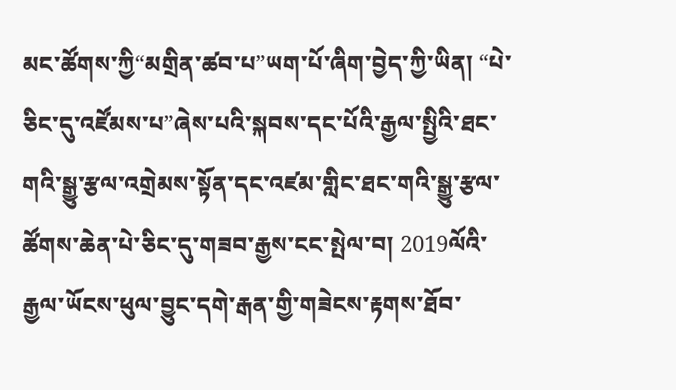མང་ཚོགས་ཀྱི“མགྲིན་ཚབ་པ”ཡག་པོ་ཞིག་བྱེད་ཀྱི་ཡིན། “པེ་ཅིང་དུ་འཛོམས་པ”ཞེས་པའི་སྐབས་དང་པོའི་རྒྱལ་སྤྱིའི་ཐང་གའི་སྒྱུ་རྩལ་འགྲེམས་སྟོན་དང་འཛམ་གླིང་ཐང་གའི་སྒྱུ་རྩལ་ཚོགས་ཆེན་པེ་ཅིང་དུ་གཟབ་རྒྱས་ངང་སྤེལ་བ། 2019ལོའི་རྒྱལ་ཡོངས་ཕུལ་བྱུང་དགེ་རྒན་གྱི་གཟེངས་རྟགས་ཐོབ་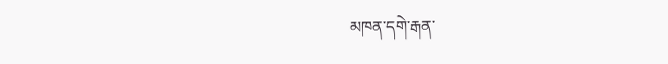མཁན་དགེ་རྒན་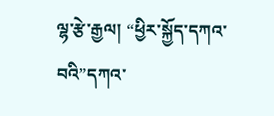ལྷ་རྩེ་རྒྱལ། “ཕྱིར་སྐྱོད་དཀའ་བའི”དཀའ་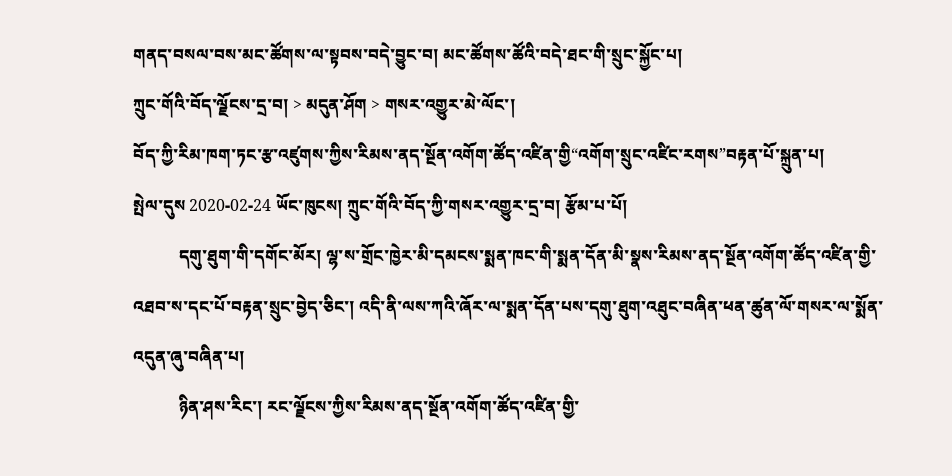གནད་བསལ་བས་མང་ཚོགས་ལ་སྟབས་བདེ་བྱུང་བ། མང་ཚོགས་ཚོའི་བདེ་ཐང་གི་སྲུང་སྐྱོང་པ།
ཀྲུང་གོའི་བོད་ལྗོངས་དྲ་བ། > མདུན་ཤོག > གསར་འགྱུར་མེ་ལོང་།
བོད་ཀྱི་རིམ་ཁག་ཏང་རྩ་འཛུགས་ཀྱིས་རིམས་ནད་སྔོན་འགོག་ཚོད་འཛིན་གྱི“འགོག་སྲུང་འཛིང་རགས”བརྟན་པོ་སྐྲུན་པ།
སྤེལ་དུས 2020-02-24 ཡོང་ཁུངས། ཀྲུང་གོའི་བོད་ཀྱི་གསར་འགྱུར་དྲ་བ། རྩོམ་པ་པོ།
           དགུ་ཐུག་གི་དགོང་མོར། ལྷ་ས་གྲོང་ཁྱེར་མི་དམངས་སྨན་ཁང་གི་སྨན་དོན་མི་སྣས་རིམས་ནད་སྔོན་འགོག་ཚོད་འཛིན་གྱི་འཐབ་ས་དང་པོ་བརྟན་སྲུང་བྱེད་ཅིང་། འདི་ནི་ལས་ཀའི་ཞོར་ལ་སྨན་དོན་པས་དགུ་ཐུག་འཐུང་བཞིན་ཕན་ཚུན་ལོ་གསར་ལ་སྨོན་འདུན་ཞུ་བཞིན་པ།
           ཉིན་ཤས་རིང་། རང་ལྗོངས་ཀྱིས་རིམས་ནད་སྔོན་འགོག་ཚོད་འཛིན་གྱི་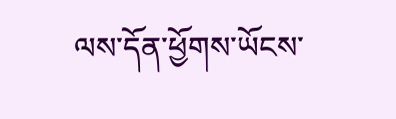ལས་དོན་ཕྱོགས་ཡོངས་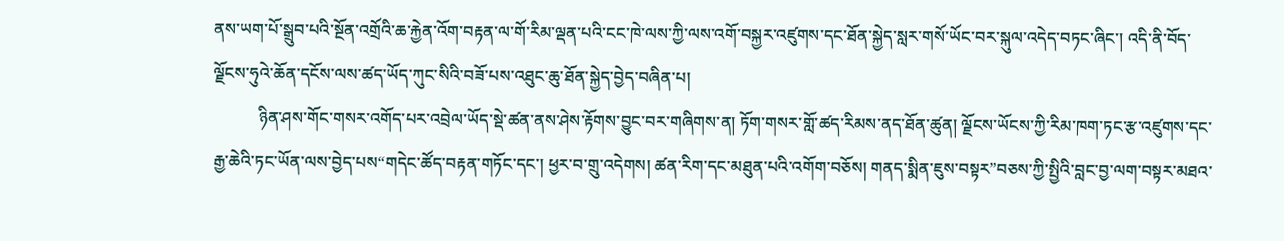ནས་ཡག་པོ་སྒྲུབ་པའི་སྔོན་འགྲོའི་ཆ་རྐྱེན་འོག་བརྟན་ལ་གོ་རིམ་ལྡན་པའི་ངང་ཁེ་ལས་ཀྱི་ལས་འགོ་བསྐྱར་འཛུགས་དང་ཐོན་སྐྱེད་སླར་གསོ་ཡོང་བར་སྐུལ་འདེད་བཏང་ཞིང་། འདི་ནི་བོད་ལྗོངས་ཧུའེ་ཆོན་དངོས་ལས་ཚད་ཡོད་ཀུང་སིའི་བཟོ་པས་འཐུང་ཆུ་ཐོན་སྐྱེད་བྱེད་བཞིན་པ།
           ཉིན་ཤས་གོང་གསར་འགོད་པར་འབྲེལ་ཡོད་སྡེ་ཚན་ནས་ཤེས་རྟོགས་བྱུང་བར་གཞིགས་ན། ཏོག་གསར་གློ་ཚད་རིམས་ནད་ཐོན་ཚུན། ལྗོངས་ཡོངས་ཀྱི་རིམ་ཁག་ཏང་རྩ་འཛུགས་དང་རྒྱ་ཆེའི་ཏང་ཡོན་ལས་བྱེད་པས“གདེང་ཚོད་བརྟན་གཏོང་དང་། ཕྱར་བ་གྲུ་འདེགས། ཚན་རིག་དང་མཐུན་པའི་འགོག་བཅོས། གནད་སྨིན་ཇུས་བསྟར”བཅས་ཀྱི་སྤྱིའི་བླང་བྱ་ལག་བསྟར་མཐའ་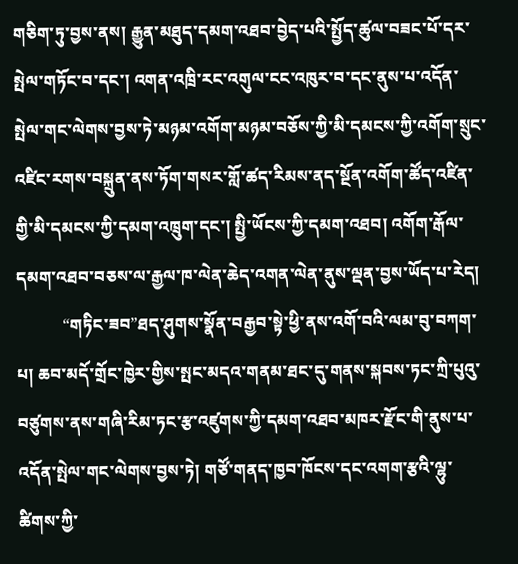གཅིག་ཏུ་བྱས་ནས། རྒྱུན་མཐུད་དམག་འཐབ་བྱེད་པའི་སྤྱོད་ཚུལ་བཟང་པོ་དར་སྤེལ་གཏོང་བ་དང་། འགན་འཁྲི་རང་འགུལ་ངང་འཁུར་བ་དང་ནུས་པ་འདོན་སྤེལ་གང་ལེགས་བྱས་ཏེ་མཉམ་འགོག་མཉམ་བཅོས་ཀྱི་མི་དམངས་ཀྱི་འགོག་སྲུང་འཛིང་རགས་བསྐྲུན་ནས་ཏོག་གསར་གློ་ཚད་རིམས་ནད་སྔོན་འགོག་ཚོད་འཛིན་གྱི་མི་དམངས་ཀྱི་དམག་འཁྲུག་དང་། སྤྱི་ཡོངས་ཀྱི་དམག་འཐབ། འགོག་རྒོལ་དམག་འཐབ་བཅས་ལ་རྒྱལ་ཁ་ལེན་ཆེད་འགན་ལེན་ནུས་ལྡན་བྱས་ཡོད་པ་རེད།
           “གཏིང་ཟབ”ཐད་ཤུགས་སྣོན་བརྒྱབ་སྟེ་ཕྱི་ནས་འགོ་བའི་ལམ་བུ་བཀག་པ། ཆབ་མདོ་གྲོང་ཁྱེར་གྱིས་སྤང་མདའ་གནམ་ཐང་དུ་གནས་སྐབས་ཏང་ཀྲི་པུའུ་བཙུགས་ནས་གཞི་རིམ་ཏང་རྩ་འཛུགས་ཀྱི་དམག་འཐབ་མཁར་རྫོང་གི་ནུས་པ་འདོན་སྤེལ་གང་ལེགས་བྱས་ཏེ། གཙོ་གནད་ཁྱབ་ཁོངས་དང་འགག་རྩའི་ལྷུ་ཚིགས་ཀྱི་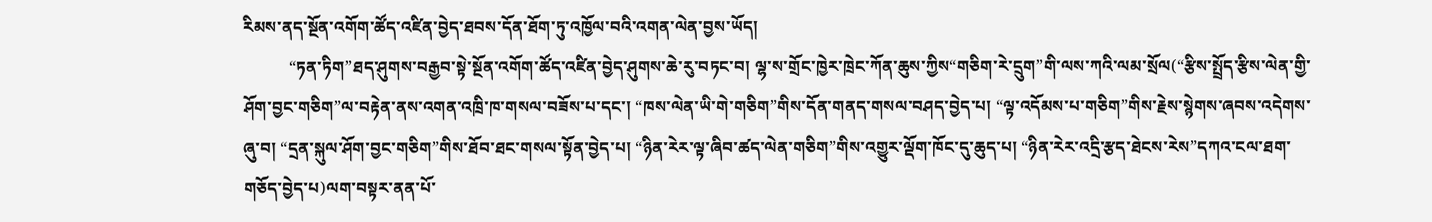རིམས་ནད་སྔོན་འགོག་ཚོད་འཛིན་བྱེད་ཐབས་དོན་ཐོག་ཏུ་འཁྱོལ་བའི་འགན་ལེན་བྱས་ཡོད།
           “ཏན་ཏིག”ཐད་ཤུགས་བརྒྱབ་སྟེ་སྔོན་འགོག་ཚོད་འཛིན་བྱེད་ཤུགས་ཆེ་རུ་བཏང་བ། ལྷ་ས་གྲོང་ཁྱེར་ཁྲེང་ཀོན་ཆུས་ཀྱིས“གཅིག་རེ་དྲུག”གི་ལས་ཀའི་ལམ་སྲོལ(“རྩིས་སྤྲོད་རྩིས་ལེན་གྱི་ཤོག་བྱང་གཅིག”ལ་བརྟེན་ནས་འགན་འཁྲི་ཁ་གསལ་བཟོས་པ་དང་། “ཁས་ལེན་ཡི་གེ་གཅིག”གིས་དོན་གནད་གསལ་བཤད་བྱེད་པ། “ལྟ་འདོམས་པ་གཅིག”གིས་རྗེས་སྙེགས་ཞབས་འདེགས་ཞུ་བ། “དྲན་སྐུལ་ཤོག་བྱང་གཅིག”གིས་ཐོབ་ཐང་གསལ་སྟོན་བྱེད་པ། “ཉིན་རེར་ལྟ་ཞིབ་ཚད་ལེན་གཅིག”གིས་འགྱུར་ལྡོག་ཁོང་དུ་ཆུད་པ། “ཉིན་རེར་འདྲི་རྩད་ཐེངས་རེས”དཀའ་ངལ་ཐག་གཅོད་བྱེད་པ)ལག་བསྟར་ནན་པོ་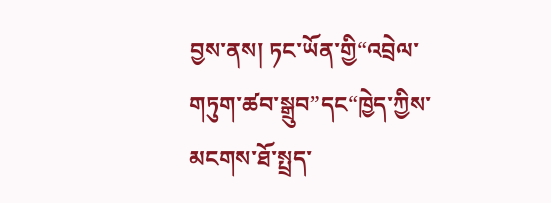བྱས་ནས། ཏང་ཡོན་གྱི“འབྲེལ་གཏུག་ཚབ་སྒྲུབ”དང“ཁྱེད་ཀྱིས་མངགས་ཐོ་སྤྲད་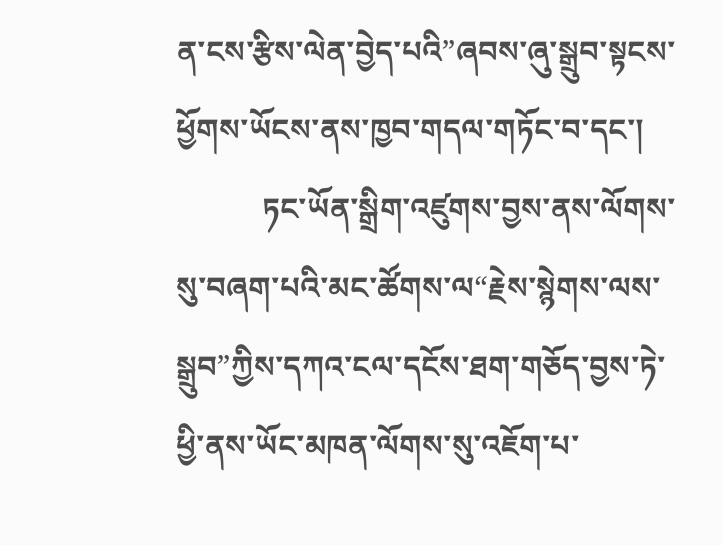ན་ངས་རྩིས་ལེན་བྱེད་པའི”ཞབས་ཞུ་སྒྲུབ་སྟངས་ཕྱོགས་ཡོངས་ནས་ཁྱབ་གདལ་གཏོང་བ་དང་།
           ཏང་ཡོན་སྒྲིག་འཛུགས་བྱས་ནས་ལོགས་སུ་བཞག་པའི་མང་ཚོགས་ལ“རྗེས་སྙེགས་ལས་སྒྲུབ”ཀྱིས་དཀའ་ངལ་དངོས་ཐག་གཅོད་བྱས་ཏེ་ཕྱི་ནས་ཡོང་མཁན་ལོགས་སུ་འཇོག་པ་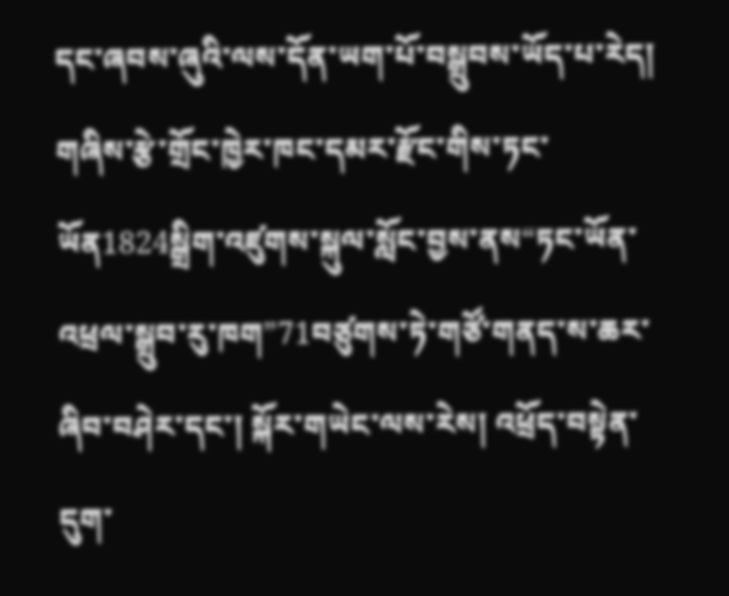དང་ཞབས་ཞུའི་ལས་དོན་ཡག་པོ་བསྒྲུབས་ཡོད་པ་རེད། གཞིས་རྩེ་གྲོང་ཁྱེར་ཁང་དམར་རྫོང་གིས་ཏང་ཡོན1824སྒྲིག་འཛུགས་སྐུལ་སློང་བྱས་ནས“ཏང་ཡོན་འཕྲལ་སྒྲུབ་རུ་ཁག”71བཙུགས་ཏེ་གཙོ་གནད་ས་ཆར་ཞིབ་བཤེར་དང་། སྐོར་གཡེང་ལས་རེས། འཕྲོད་བསྟེན་དུག་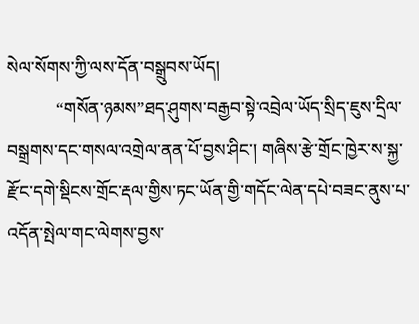སེལ་སོགས་ཀྱི་ལས་དོན་བསྒྲུབས་ཡོད།
           “གསོན་ཉམས”ཐད་ཤུགས་བརྒྱབ་སྟེ་འབྲེལ་ཡོད་སྲིད་ཇུས་དྲིལ་བསྒྲགས་དང་གསལ་འགྲེལ་ནན་པོ་བྱས་ཤིང་། གཞིས་རྩེ་གྲོང་ཁྱེར་ས་སྐྱ་རྫོང་དགེ་སྡིངས་གྲོང་རྡལ་གྱིས་ཏང་ཡོན་གྱི་གདོང་ལེན་དཔེ་བཟང་ནུས་པ་འདོན་སྤེལ་གང་ལེགས་བྱས་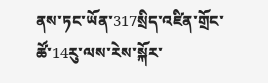ནས་ཏང་ཡོན་317སྲིད་འཛིན་གྲོང་ཚོ་14རུ་ལས་རེས་སྐོར་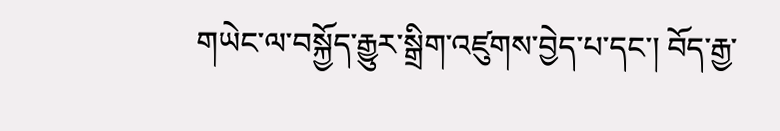གཡེང་ལ་བསྐྱོད་རྒྱུར་སྒྲིག་འཛུགས་བྱེད་པ་དང་། བོད་རྒྱ་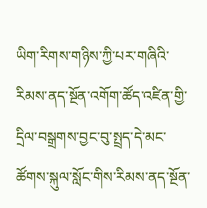ཡིག་རིགས་གཉིས་ཀྱི་པར་གཞིའི་རིམས་ནད་སྔོན་འགོག་ཚོད་འཛིན་གྱི་དྲིལ་བསྒྲགས་བྱང་བུ་སྤྲད་དེ་མང་ཚོགས་སྐུལ་སློང་གིས་རིམས་ནད་སྔོན་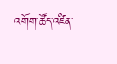འགོག་ཚོད་འཛིན་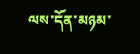ལས་དོན་མཉམ་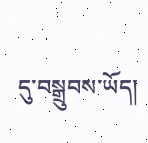དུ་བསྒྲུབས་ཡོད།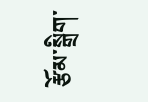རྩོམ་སྒྲིག་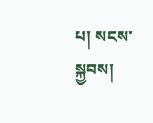པ། སངས་སྐྱབས།